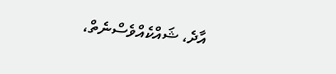އާދެ، ޝައްކެއްވެސްނެތް،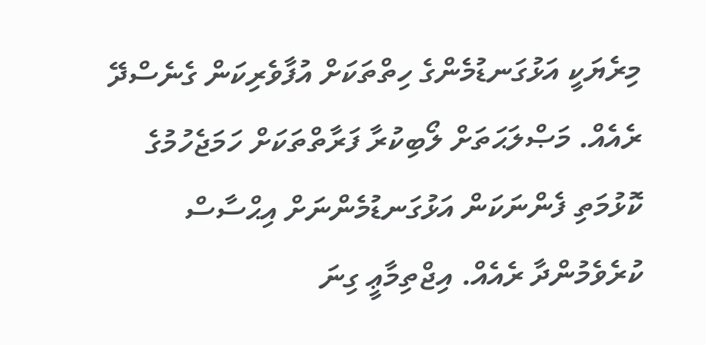މިރެޔަކީ އަޅުގަނޑުމެންގެ ހިތްތަކަށް އުފާވެރިކަން ގެނެސްދޭ ރެއެއް. މަޞްލަޙަތަށް ލޯބިކުރާ ފަރާތްތަކަށް ހަމަޖެހުމުގެ ކޮޅުމަތި ފެންނަކަން އަޅުގަނޑުމެންނަށް އިޙްސާސް ކުރެވެމުންދާ ރެއެއް. އިޖްތިމާޢީ ގިނަ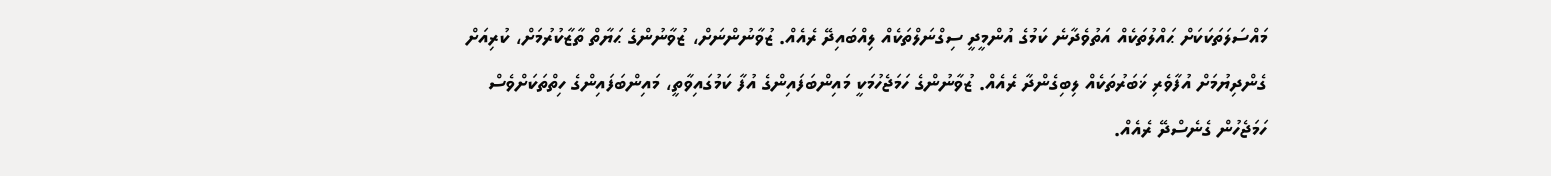މައްސަލަތަކަކަށް ޙައްލުތަކެއް އަތުވެދާނެ ކަމުގެ އުންމީދީ ސިގްނަލްތަކެއް ލިއްބައިދޭ ރެއެއް. ޒުވާނުންނަށް، ޒުވާނުންގެ ޙަޔާތް ތާޒާކުރުމަށް، ކުރިއަށް ގެންދިޔުމަށް އުފާވެރި ޚަބަރުތަކެއް ލިބިގެންދާ ރެއެއް. ޒުވާނުންގެ ހަމަޖެހުމަކީ މައިންބަފައިންގެ އުފާ ކަމުގައިވާތީ، މައިންބަފައިންގެ ހިތްތަކަށްވެސް ހަމަޖެހުން ގެނެސްދޭ ރެއެއް.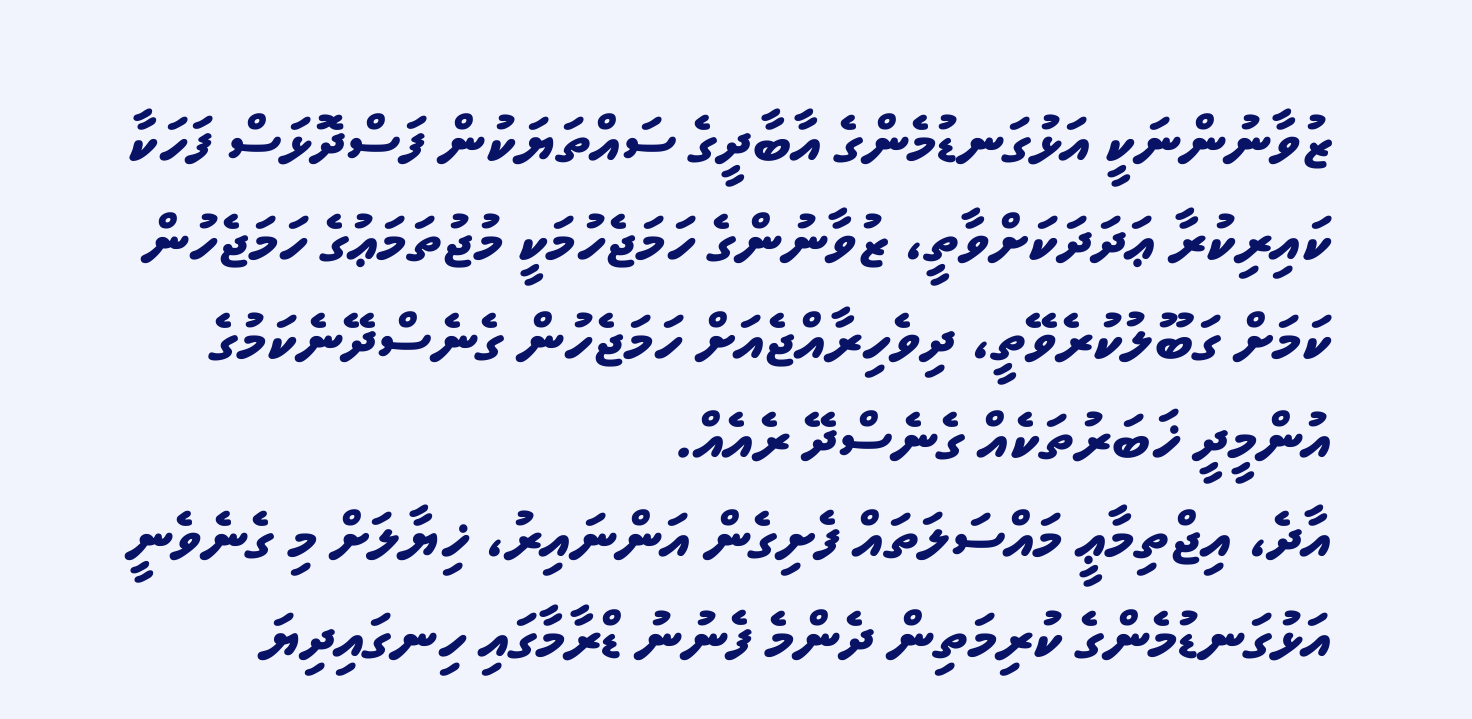ޒުވާނުންނަކީ އަޅުގަނޑުމެންގެ އާބާދީގެ ސައްތަޔަކުން ފަސްދޮޅަސް ފަހަކާ ކައިރިކުރާ ޢަދަދަކަށްވާތީ، ޒުވާނުންގެ ހަމަޖެހުމަކީ މުޖުތަމަޢުގެ ހަމަޖެހުން ކަމަށް ގަބޫލުކުރެވޭތީ، ދިވެހިރާއްޖެއަށް ހަމަޖެހުން ގެނެސްދޭނެކަމުގެ އުންމީދީ ޚަބަރުތަކެއް ގެނެސްދޭ ރެއެއް.
އާދެ، އިޖްތިމާޢީ މައްސަލަތައް ފެށިގެން އަންނައިރު، ޚިޔާލަށް މި ގެނެވެނީ އަޅުގަނޑުމެންގެ ކުރިމަތިން ދެންމެ ފެނުނު ޑްރާމާގައި ހިނގައިދިޔަ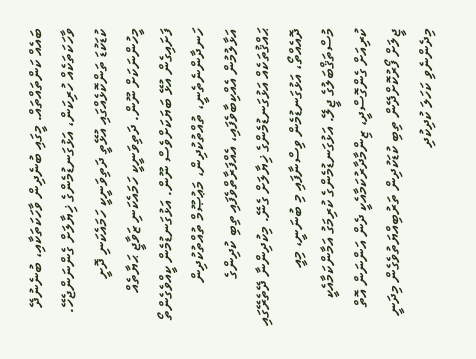ބައެއް ކަންތައްތައް. މީގައި ބުނެދިން ވާހަކަތަކާއި، ބުނެނުދޭ ވާހަކަތަކެއް ހުރިކަން، އަޅުގަނޑުމެންގެ ޚިޔާލަށް ގެންނަންޖެހޭ. ކުޑަކުޑަ ތަންކޮޅެއްގައި އުޅޭތީ ދަތިވަނީކީ ހަމައެކަނި ދޮށީ މީހުންނަކަށް ނޫން. ދަތިވަނީކީ ހަމައެކަނި ޒަވާޖީ ޙަޔާތެއް ފަށައިގެން އުޅޭ ބަޔަކަށްވެސް ނޫން. އަޅުގަނޑުމެން ކީއްވެގެންތޯ ހަނދާންނެތެނީ، ތުއްތުކުދިން، މަޢުޞޫމް ތުއްތުކުދިން އަޅާލުމުން އެއްކިބާވެފައި، އެއްފަރާތްވެފައި ތިބި ކުދިންގެ ޙައްޤުތަކެއް އަޅުގަނޑުމެންގެ ޚިޔާލަށް ގެނޭ. މިކުދިންނާ ދޭތެރޭގައި ދޮއެއްތޯ، އަޅުގަނޑުމެން ވިސްނާފައި މި ބުނަނީ، މިއީ މުސްތަޤްބަލުގެ ޖީލޭ. އަޅުގަނޑުމެންގެ ކުރިމަގު އަމާންކަމާއެކީ ކުރިއަށް ގެންގޮސްދީ، ޒިންމާދާރުކަމާއެކީ ދެން އަންނަން އޮތް ޖީލަށް ފޯރުކޮށްދޭން ތިބި ކުޑަކުދިން ތަރުބިއްޔަތުވެގެން މިދަނީ މިދެންނެވި ކަހަލަ ކުދިކުދި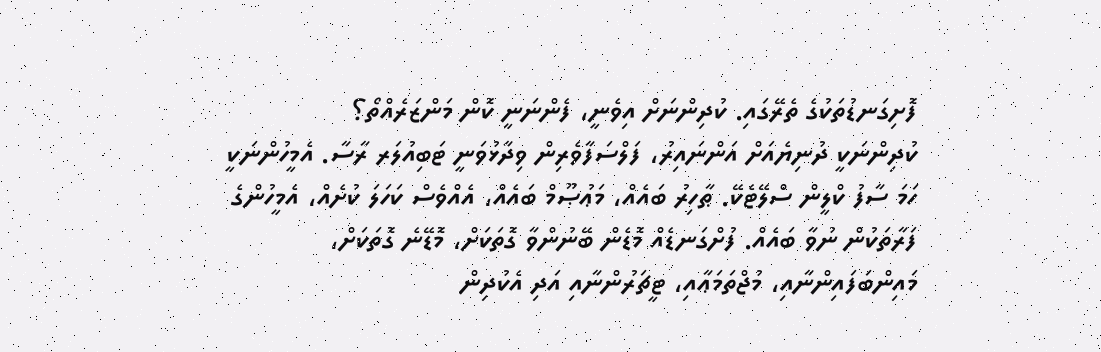ފޮށިގަނޑުތަކުގެ ތެރޭގައި. ކުދިންނަށް އިވެނީ، ފެންނަނީ ކޮން މަންޒަރެއްތޯ؟
ކުދިންނަކީ ދުނިޔެއަށް އަންނައިރު، ފަލްސަފާވެރިން ވިދާޅުވަނީ ޓަބިއުލަރ ރާސާ. އެމީހުންނަކީ ހަމަ ސާފު ކްލީން ސްލޭޓެކޭ. ޠާހިރު ބައެއް، މަޢުޞޫމް ބައެއް، އެއްވެސް ކަހަލަ ކުށެއް، އެމީހުންގެ ފަރާތަކުން ނުވާ ބައެއް. ފުށްގަނޑެއް މޮޑެން ބޭނުންވާ ގޮތަކަށް، މޮޑޭނެ ގޮތަކަށް، މައިންބަފައިންނާއި، މުޖްތަމަޢާއި، ޓީޗަރުންނާއި އަދި އެކުދިން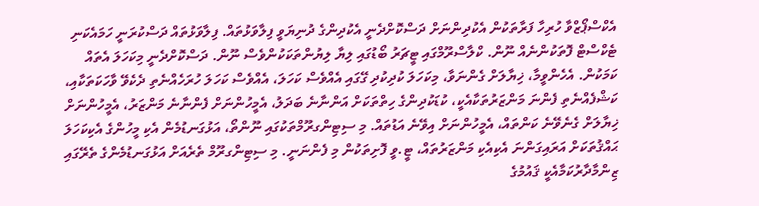އެކްސްޕޯޒްވާ ހުރިހާ ފަރާތަކުން އެކުދިންނަށް ދަސްކޮށްދެނީ އެކުދިންގެ ދުނިޔަވީ ފިލާވަޅުތައް. ފިލާވަޅުތައް ދަސްކުރަނީ ހަމައެކަނި ޓެކްސްޓް ފޮތަކުންނެއް ނޫން. ކްލާސްރޫމްގައި ޓީޗަރު ބޯޑުގައި ލިޔާ ލިޔުންތަކަކުންވެސް ނޫން. ދަސްކޮށްދެނީ މިކަހަލަ އެތައް ކަމަކުން. އެހެންވީމާ، ޚިޔާލަށް ގެންނަވާ، މިކަހަލަ ކުދިކުދި ގޭގައި އެއްވެސް ކަހަލަ، އެއްވެސް ކަހަލަ ހުރަހެއްނެތި ދެކެވޭ ވާހަކަތަކާއި، ކަޝްފެއްނެތި ފެންނަ މަންޒަރުތަކާއެކީ، ކުޑަކުދިންގެ ހިތްތަކަށް އަންނާނެ ބަދަލު، އެމީހުންނަށް ފެންނާނެ މަންޒަރު، އެމީހުންނަށް ޚިޔާލަށް ގެނެވޭނެ ކަންތައް، އެމީހުންނަށް އިވޭނެ އަޑުތައް. މި ސިޓިންގރޫމްތަކުގައި ނޫންތޯ، އަޅުގަނޑުމެން އެކި މީހުންގެ އެކިކަހަލަ ޙައްޤުތަކަށް އަރައިގަންނަ އެކިއެކި މަންޒަރުތައް، ޓީ.ވީ ފޮށިތަކުން މި ފެންނަނީ. މި ސިޓިންގރޫމް ތެރެއަށް އަޅުގަނޑުމެންގެ ތެރޭގައި ޒިންމާދާރުކަމާއެކީ ޤައުމުގެ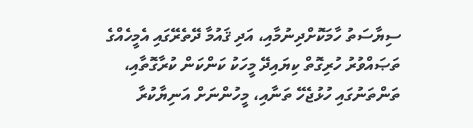ސިޔާސަތު ހާމަކޮށްދިނުމާއި، އަދި ޤައުމާ ދޭތެރޭގައި އެމީހެއްގެ ތަޞައްވުރު ހުރިގޮތް ކިޔައިދޭ މީހަކު ކަންކަން ކުރާގޮތާއި، ތަންތަނުގައި ހުޅުޖެހޭ ތަނާއި، މީހުންނަށް އަނިޔާކުރާ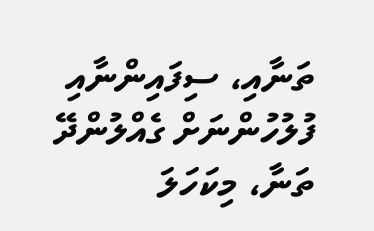ތަނާއި، ސިފައިންނާއި ފުލުހުންނަށް ގެއްލުންދޭ ތަނާ، މިކަހަލަ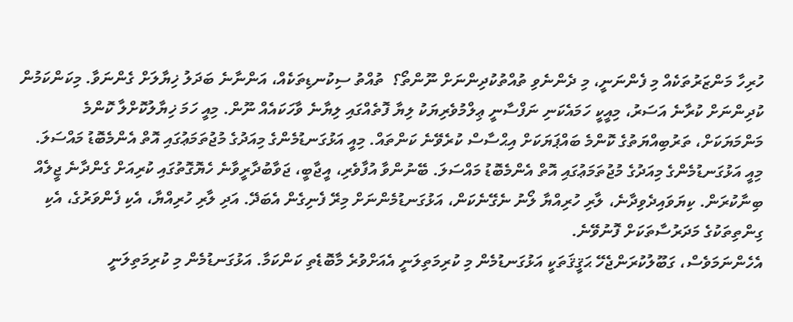ހުރިހާ މަންޒަރުތަކެއް މި ފެންނަނީ، މި ދެންނެވި ތުއްތުކުދިންނަށް ނޫންތޯ؟  ތުއްތު ސިކުނޑިތަކެއް، އަންނާނެ ބަދަލު ޚިޔާލަށް ގެންނަވާ. މިކަންކަމުން ކުދިންނަށް ކުރާނެ އަސަރު، މިއީކީ ހަމައެކަނި ނަފްސާނީ ޢިލްމުވެރިޔަކު ލިޔާ ފޮތެއްގައި ލިޔާނެ ވާހަކައެއް ނޫން. މިއީ ހަމަ ޚިޔާލުކޮށްލާ ކޮންމެ މަންމަޔަކަށް، ތަރުބިއްޔަތުގެ ކޮންމެ ބައްޕަޔަކަށް އިޙްސާސް ކުރެވޭނެ ކަންތައް. މިއީ އަޅުގަނޑުމެންގެ މިއަދުގެ މުޖުތަމަޢުގައި އޮތް އެންމެބޮޑު މައްސަލަ. މިއީ އަޅުގަނޑުމެންގެ މިއަދުގެ މުޖުތަމަޢުގައި އޮތް އެންމެބޮޑު މައްސަލަ. ބޭނުންވާ އުފާވެރި، އީޖާބީ، ޖަވާބުދާރީވާނެ ހެޔޮގޮތުގައި ކުރިއަށް ގެންދާނެ ޖީލެއް ބިނާކުރަން. ކިޔަވައިދެވިދާނެ، ލާރި ހުރިއްޔާ ލޯނު ނެގޭނެކަން، އަޅުގަނޑުމެންނަށް މިރޭ ފެނިގެން އެބަދޭ. އަދި ލާރި ހުރިއްޔާ، އެކި ފެންވަރުގެ، އެކި ގިންތިތަކުގެ މަދަރުސާތަކަށް ފޮނުވޭނެ.
އެހެންނަމަވެސް، ގަބޫލުކުރަންޖެހޭ ޙަޤީޤަތަކީ އަޅުގަނޑުމެން މި ކުރިމަތިލަނީ އެއަށްވުރެ މާބޮޑެތި ކަންކަމާ. އަޅުގަނޑުމެން މި ކުރިމަތިލަނީ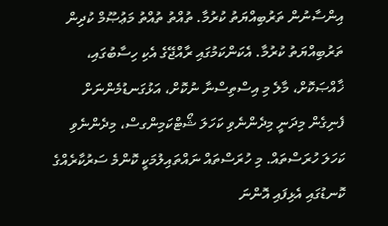އިންސާނުން ތަރުބިއްޔަތު ކުރުމާ. ތުއްތު ތުއްތު މަޢުޞޫމް ކުދިން ތަރުބިއްޔަތު ކުރުމާ. އެކަންކަމުގައި ރާއްޖޭގެ އެކި ހިސާބުގައި، ޚާއްޞަކޮށް، މާލެ މި އިސްތިސްނާ ނުކޮށް، އަޅުގަނޑުމެންނަށް ފެނިގެން މިދަނީ މިދެންނެވި ކަހަލަ ޝޯޓްކަމިންގސް، މިދެންނެވި ކަހަލަ ހުރަސްތައް. މި ހުރަސްތައް ނައްތައިލުމަކީ ކޮންމެ ސަރުކާރެއްގެ ކޮނޑުގައި އެޅިފައި އޮންނަ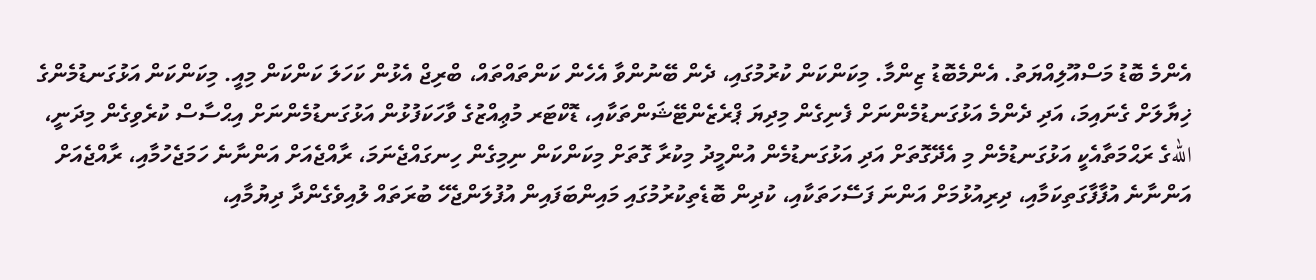އެންމެ ބޮޑު މަސްއޫލިއްޔަތު. އެންމެބޮޑު ޒިންމާ. މިކަންކަން ކުރުމުގައި، ދެން ބޭނުންވާ އެހެން ކަންތައްތައް، ބްރިޖް އެޅުން ކަހަލަ ކަންކަން މިއީ. މިކަންކަން އަޅުގަނޑުމެންގެ ޚިޔާލަށް ގެނައިމަ، އަދި ދެންމެ އަޅުގަނޑުމެންނަށް ފެނިގެން މިދިޔަ ޕްރެޒެންޓޭޝަންތަކާއި، ޑޮކްޓަރ މުޢިއްޒުގެ ވާހަކަފުޅުން އަޅުގަނޑުމެންނަށް އިޙްސާސް ކުރެވިގެން މިދަނީ، اللهގެ ރަޙްމަތާއެކީ އަޅުގަނޑުމެން މި އެދޭގޮތަށް އަދި އަޅުގަނޑުމެން އުންމީދު މިކުރާ ގޮތަށް މިކަންކަން ނިމިގެން ހިނގައްޖެނަމަ، ރާއްޖެއަށް އަންނާނެ ހަމަޖެހުމާއި، ރާއްޖެއަށް އަންނާނެ އުފާފާގަތިކަމާއި، ދިރިއުޅުމަށް އަންނަ ފަސޭހަތަކާއި، ކުދިން ބޮޑެތިކުރުމުގައި މައިންބަފައިން އުފުލަންޖެހޭ ބުރަތައް ލުއިވެގެންދާ ދިޔުމާއި،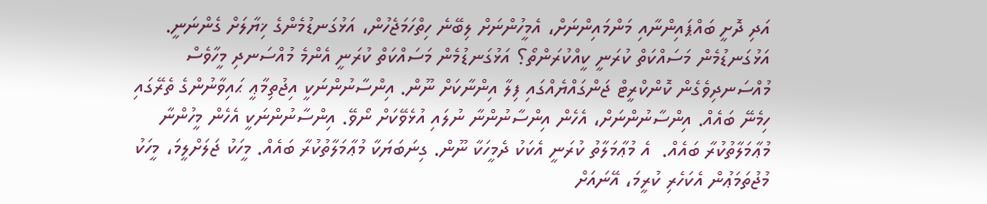އަދި ދޮށީ ބައްޕައިންނާއި މަންމައިންނަށް، އެމީހުންނަށް ލިބޭނެ ހިތްހަމަޖެހުން، އަޅުގަނޑުމެންގެ ޚިޔާލަށް ގެންނަނީ.
އަޅުގަނޑުމެން މަސައްކަތް ކުރަނީ ކީއްކުރަންތޯ؟ އަޅުގަނޑުމެން މަސައްކަތް ކުރަނީ އެންމެ މުއްސަނދި މީހާވެސް މުއްސަނދިވެގެން ކޮންކްރީޓް ޖަންގައްޔެއްގައި ފިލާ އިންނާކަށް ނޫން. އިންސާނުންނަކީ އިޖުތިމާޢީ ޙައިވާނުންގެ ތެރޭގައި ހިމެނޭ ބައެއް. އިންސާނުންނަށް، އެހެން އިންސާނުންނާ ނުލައި އުޅެވޭކަށް ނޯވޭ. އިންސާނުންނަކީ އެހެން މީހުންނާ މުޢާމަލާތުކުރާ ބައެއް.  އެ މުޢާމަލާތު ކުރަނީ އެކަކު ދެމީހަކާ ނޫން. ގިނަބަޔަކާ މުޢާމަލާތުކުރާ ބައެއް. މީހަކު ޖަލަށްލީމަ، މީހަކު މުޖުތަމަޢުން އެކަހެރި ކުރީމަ، އޭނައަށް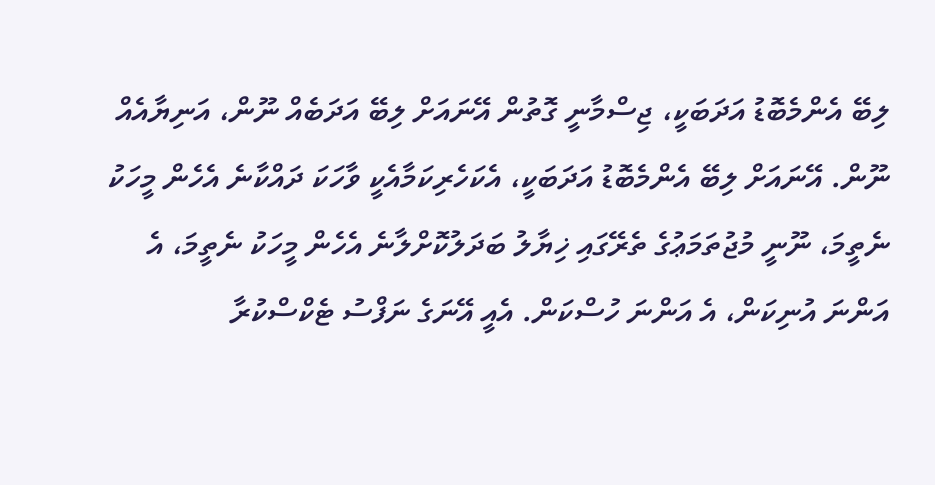ލިބޭ އެންމެބޮޑު އަދަބަކީ، ޖިސްމާނީ ގޮތުން އޭނައަށް ލިބޭ އަދަބެއް ނޫން، އަނިޔާއެއް ނޫން. އޭނައަށް ލިބޭ އެންމެބޮޑު އަދަބަކީ، އެކަހެރިކަމާއެކީ ވާހަކަ ދައްކާނެ އެހެން މީހަކު ނެތީމަ، ނޫނީ މުޖުތަމަޢުގެ ތެރޭގައި ޚިޔާލު ބަދަލުކޮށްލާނެ އެހެން މީހަކު ނެތީމަ، އެ އަންނަ އުނިކަން، އެ އަންނަ ހުސްކަން. އެއީ އޭނަގެ ނަފްސު ޓެކްސްކުރާ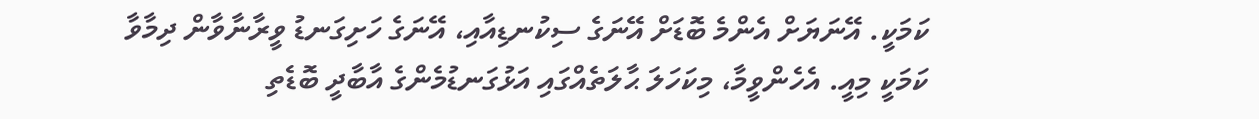ކަމަކީ. އޭނަޔަށް އެންމެ ބޮޑަށް އޭނަގެ ސިކުނޑިއާއި، އޭނަގެ ހަށިގަނޑު ވީރާނާވާން ދިމާވާ ކަމަކީ މިއީ. އެހެންވީމާ، މިކަހަލަ ޙާލަތެއްގައި އަޅުގަނޑުމެންގެ އާބާދީ ބޮޑެތި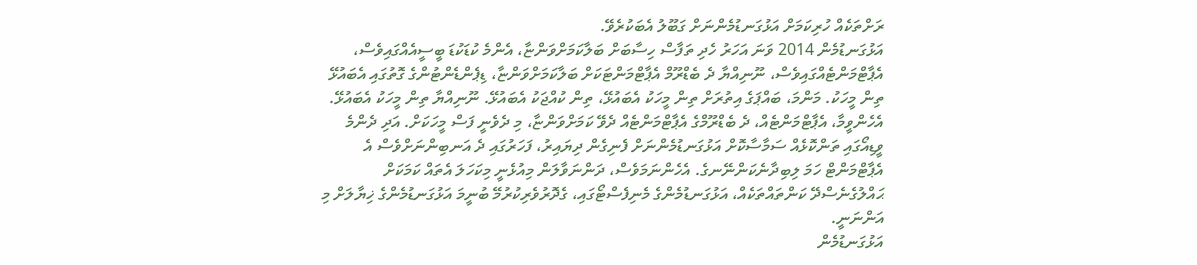ރަށްތަކެއް ހުރިކަމަށް އަޅުގަނޑުމެންނަށް ގަބޫލު އެބަކުރެވޭ.
އަޅުގަނޑުމެން 2014 ވަނަ އަހަރު ހެދި ތަފާސް ހިސާބަށް ބަލާކަމަށްވަންޏާ، އެންމެ ކުޑަކުޑަ ބީސީއެއްގައިވެސް، އެޕާޓްމަންޓެއްގައިވެސް، ނޫނިއްޔާ ދެ ބެޑްރޫމް އެޕާޓްމަންޓަކަށް ބަލާކަމަށްވަންޏާ، ޑިޕެންޑެންޓުންގެ ގޮތުގައި އެބައުޅޭ ތިން މީހަކު. މަންމަ، ބައްޕަގެ އިތުރަށް ތިން މީހަކު އެބައުޅޭ، ތިން ކުއްޖަކު އެބައުޅޭ. ނޫނިއްޔާ ތިން މީހަކު އެބައުޅޭ. އެހެންވީމާ، އެޕާޓްމަންޓެއް، ދެ ބެޑްރޫމްގެ އެޕާޓްމަންޓެއް ދެވޭ ކަމަށްވަންޏާ، މި ދެވެނީ ފަސް މީހަކަށް. އަދި ދެންމެ ވީޑިއޯގައި ތަންކޮޅެއް ސަމާސާކޮށް އަޅުގަނޑުމެންނަށް ފެނިގެން ދިޔައިރު، ފަހަރުގައި ދެ އަނބިންނަށްވެސް އެ އެޕާޓްމަންޓް ހަމަ ލިބިދާނެކަންނޭނގެ. އެހެންނަމަވެސް، ދަންނަވާލަން މިއުޅެނީ މިކަހަލަ އެތައް ކަމަކަށް ޙައްލުގެނެސްދޭ ކަންތައްތަކެއް، އަޅުގަނޑުމެންގެ މެނިފެސްޓޯގައި، ގެދޮރުވެރިކުރުމޭ ބުނީމަ އަޅުގަނޑުމެންގެ ޚިޔާލަށް މި އަންނަނީ.
އަޅުގަނޑުމެން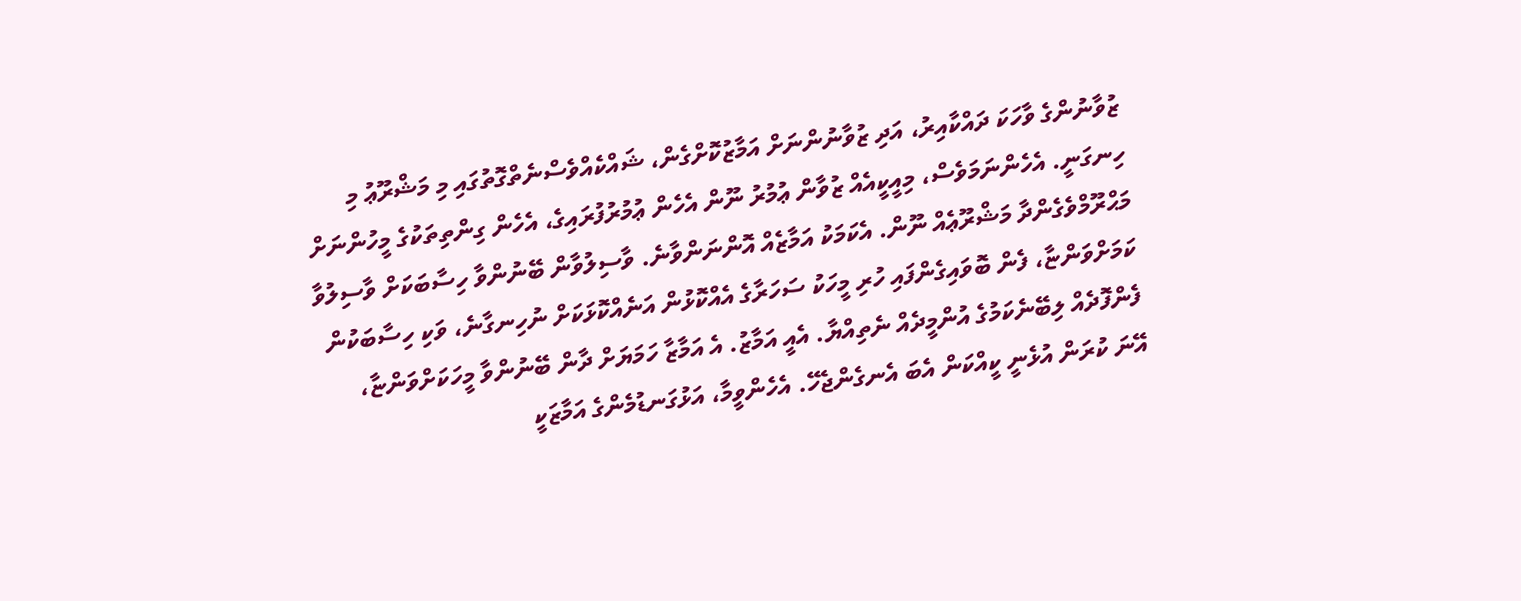ޒުވާނުންގެ ވާހަކަ ދައްކާއިރު، އަދި ޒުވާނުންނަށް އަމާޒުކޮށްގެން، ޝައްކެއްވެސްނެތްގޮތުގައި މި މަޝްރޫޢު މި ހިނގަނީ. އެހެންނަމަވެސް، މިއީކީއެއް ޒުވާން ޢުމުރު ނޫން އެހެން ޢުމުރުފުރައިގެ، އެހެން ގިންތިތަކުގެ މީހުންނަށް މަޙްރޫމްވެގެންދާ މަޝްރޫޢެއް ނޫން. އެކަމަކު އަމާޒެއް އޮންނަންވާނެ. ވާސިލުވާން ބޭނުންވާ ހިސާބަކަށް ވާސިލުވާ ކަމަށްވަންޏާ، ފެން ބޮވައިގެންފައި ހުރި މީހަކު ސަހަރާގެ އެއްކޮޅުން އަނެއްކޮޅަކަށް ނުހިނގާނެ، ވަކި ހިސާބަކުން ފެންފޮދެއް ލިބޭނެކަމުގެ އުންމީދެއް ނެތިއްޔާ. އެއީ އަމާޒު. އެ އަމާޒާ ހަމަޔަށް ދާން ބޭނުންވާ މީހަކަށްވަންޏާ، އޭނަ ކުރަން އުޅެނީ ކީއްކަން އެބަ އެނގެންޖެހޭ. އެހެންވީމާ، އަޅުގަނޑުމެންގެ އަމާޒަކީ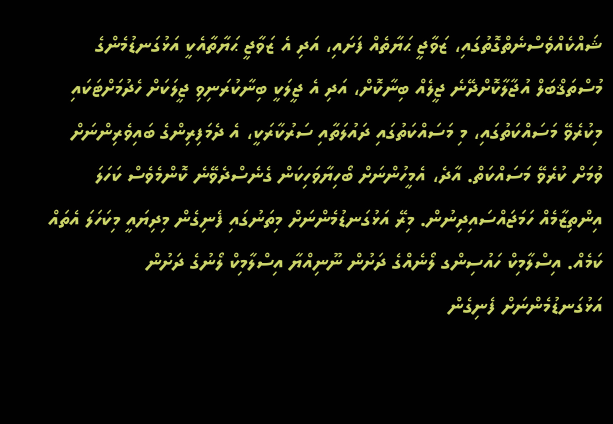ޝައްކެއްވެސްނެތްގޮތުގައި، ޒަވާޖީ ޙަޔާތެއް ފަށައި، އަދި އެ ޒަވާޖީ ޙަޔާތާއެކީ އަޅުގަނޑުމެންގެ މުސްތަޤްބަލް އުޖާލާކޮށްދޭނެ ޖީލެއް ބިނާކޮށް، އަދި އެ ޖީލަކީ ބިނާކުރަނިވި ޖީލަކަށް ހެދުމަށްޓަކައި މިކުރެވޭ މަސައްކަތުގައި، މި މަސައްކަތުގައި ދައުލަތާއި ސަރުކާރަކީ، އެ ދެމަފިރިންގެ ބައިވެރިންނަށް ވުމަށް ކުރެވޭ މަސައްކަތް. އާދެ، އެމީހުންނަށް ބޯހިޔާވަހިކަން ގެނެސްދެވޭނެ ކޮންމެވެސް ކަހަލަ އިންތިޒާމެއް ހަމަޖައްސައިދިނުން. މިރޭ އަޅުގަނޑުމެންނަށް މިތަނުގައި ފެނިގެން މިދިޔައީ މިކަހަލަ އެތައް ކަމެއް. އިސްލާމިކް ހައުސިންގ ލޯނެއްގެ ދަށުން ނޫނިއްޔާ އިސްލާމިކް ލޯނުގެ ދަށުން އަޅުގަނޑުމެންނަށް ފެނިގެން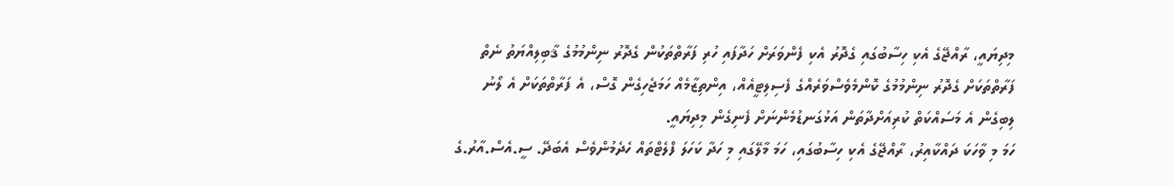މިދިޔައީ، ރާއްޖޭގެ އެކި ހިސާބުގައި ގެދޮރު އެކި ފެންވަރަށް ހަދާފައި ހުރި ފަރާތްތަކުން ގެދޮރު ނިންމުމުގެ ޤާބިލިއްޔަތު ނެތް ފަރާތްތަކަށް ގެދޮރު ނިންމުމުގެ ކޮންމެވެސްވަރެއްގެ ފެސިލިޓީއެއް، އިންތިޒާމެއް ހަމަޖެހިގެން ގޮސް، އެ ފަރާތްތަކަށް އެ ލޯނު ލިބިގެން އެ މަސައްކަތް ކުރިއަށްދާތަން އަޅުގަނޑުމެންނަށް ފެނިގެން މިދިޔައީ.
ހަމަ މި ވާހަކަ ދައްކާއިރު، ރާއްޖޭގެ އެކި ހިސާބުގައި، ހަމަ މާލޭގައި މި ހަދާ ކަހަލަ ފްލެޓްތައް ހެދެމުންވެސް އެބަދޭ. ސީ.އެސް.އާރު.ގެ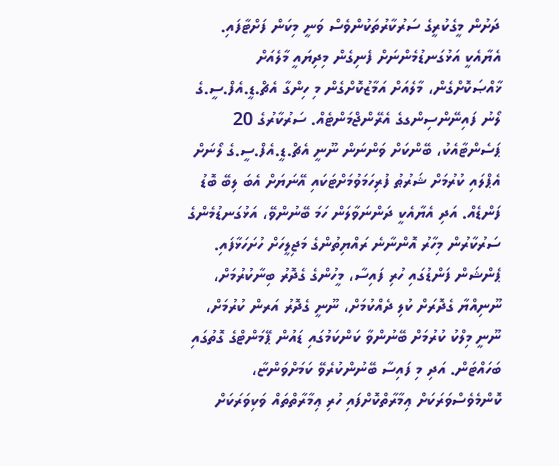ދަށުން މީގެކުރީގެ ސަރުކާރުތަކުންވެސް ވަނީ މިކަން ފަށްޓާފައި. އެޔާއެކީ އަޅުގަނޑުމެންނަށް ފެނިގެން މިދިޔައީ މާލެއަށް ޚާއްޞަކޮށްގެން، މާލެއަށް އަމާޒުކޮށްގެން މި ހިންގާ އެޗް.ޑީ.އެފް.ސީ.ގެ ލޯނު ފައިނޭންސިންގގެ އެރޭންޖްމަންޓެއް. ސަރުކާރުގެ 20 ޕަސެންޓާއެކު، ބޭންކަށް ވަންނަން ނޫނީ އެޗް.ޑީ.އެފް.ސީ.ގެ ލޯނަށް އެޕްލައި ކުރުމަށް ޝަރުޠު ފުރިހަމަވުމަށްޓަކައި އޭނަޔަށް އެބަ ލިބޭ ބޮޑު ފަންޑެއް. އަދި އެޔާއެކީ ދަންނަވާލަން ހަމަ ބޭނުންވޭ، އަޅުގަނޑުމެންގެ ސަރުކާރުން މިހާރު އޮންނާނެ ރައްޔިތުންގެ މަޖިލީހަށް ހުށަހަޅާފައި. ޕެންޝަން ފަންޑުގައި ހުރި ފައިސާ، މީހުންގެ ގެދޮރު ބިނާކުރުމަށް، ނޫނިއްޔާ ގެދޮރަށް ކުލި ދެއްކުމަށް، ނޫނީ ގެދޮރު އަރން ކުރުމަށް، ނޫނީ މިލްކު ކުރުމަށް ބޭނުންވާ ކަންކަމުގައި ޑައުން ޕޭމަންޓްގެ ގޮތުގައި ބަހައްޓަން. އަދި މި ފައިސާ ބޭނުންކުރެވޭ ކަމަށްވަންޏާ، ކޮންމެވެސްވަރަކަށް ޢިމާރާތްކޮށްފައި ހުރި ޢިމާރާތްތައް ވަކިވަރަކަށް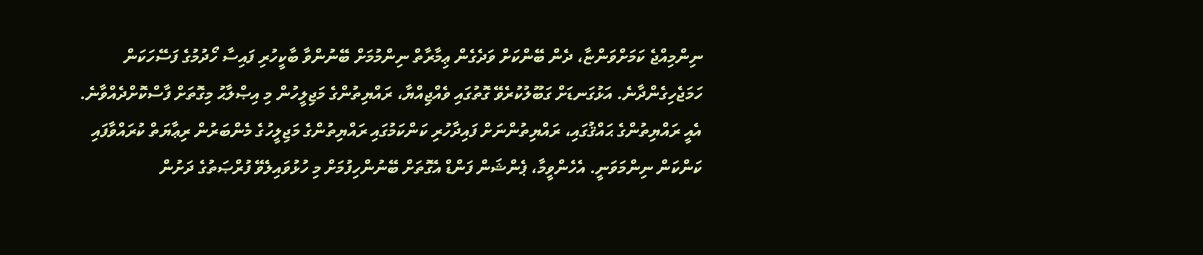ނިންމިއްޖެ ކަމަށްވަންޏާ، ދެން ބޭންކަށް ވަދެގެން ޢިމާރާތް ނިންމުމަށް ބޭނުންވާ ބާކީހުރި ފައިސާ ހޯދުމުގެ ފަސޭހަކަން ހަމަޖެހިގެންދާނެ. އަޅުގަނޑަށް ގަބޫލުކުރެވޭ ގޮތުގައި ވެއްޖިއްޔާ، ރައްޔިތުންގެ މަޖިލީހުން މި އިޞްލާޙު މިގޮތަށް ފާސްކޮށްދެއްވާނެ. އެއީ ރައްޔިތުންގެ ޙައްޤުގައި، ރައްޔިތުންނަށް ފައިދާހުރި ކަންކަމުގައި ރައްޔިތުންގެ މަޖިލީހުގެ މެންބަރުން ރިޢާޔަތް ކުރައްވާފައި ކަންކަން ނިންމަވަނީ. އެހެންވީމާ، ޕެންޝަން ފަންޑް އެގޮތަށް ބޭނުންހިފުމަށް މި ހުޅުވައިލެވޭ ފުރްޞަތުގެ ދަށުން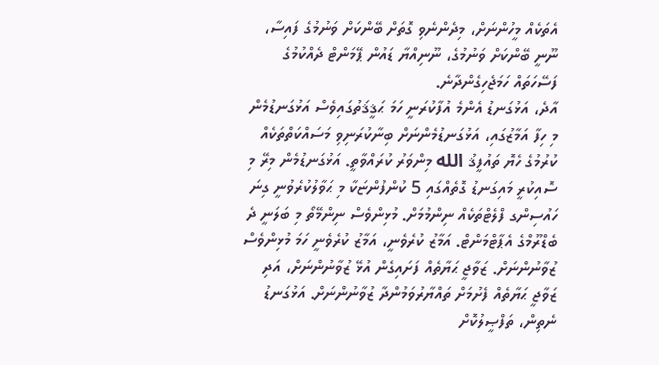އެތަކެއް މީހުންނަށް، މިދެންނެވި ގޮތަށް ބޭންކަށް ވަނުމުގެ ފައިސާ، ނޫނީ ބޭންކަށް ވަނުމުގެ، ނޫނިއްޔާ ޑައުން ޕޭމަންޓް ދެއްކުމުގެ ފަސޭހަތައް ހަމަޖެހިގެންދާނެ.
އާދެ، އަޅުގަނޑު އެންމެ އުފާކުރަނީ ހަމަ ޙަޤީޤަތުގައިވެސް އަޅުގަނޑުމެން މި ހިފާ އަމާޒުގައި، އަޅުގަނޑުމެންނަށް ބިނާކުރަނިވި މަސައްކަތްތަކެއް ކުރުމުގެ ހެޔޮ ތައުފީޤު الله މިންވަރު ކުރައްވާތީ. އަޅުގަނޑުމެން މިރޭ މި ސޮއިކުރީ މައިގަނޑު ގޮތެއްގައި 5 ކުންފުންޏަކާ މި ޙަވާލުކުރެވުނީ ގިނަ ހައުސިންގ ފްލެޓްތަކެއް ނިންމުމަށް. މުޅިންވެސް ނިންމޭތޯ މި ބަލަނީ ދެ ބެޑްރޫމްގެ އެޕާޓްމަންޓް. އަމާޒު ކުރެވެނީ، އަމާޒު ކުރެވެނީ ހަމަ މުޅިންވެސް ޒުވާނުންނަށް. ޒަވާޖީ ޙަޔާތެއް ފަށައިގެން އުޅޭ ޒުވާނުންނަށް، އަދި ޒަވާޖީ ޙަޔާތެއް ފެށުމަށް ތައްޔާރުވަމުންދާ ޒުވާނުންނަށް. އަޅުގަނޑު ނެތިން، ތަފްޞީލުކޮށް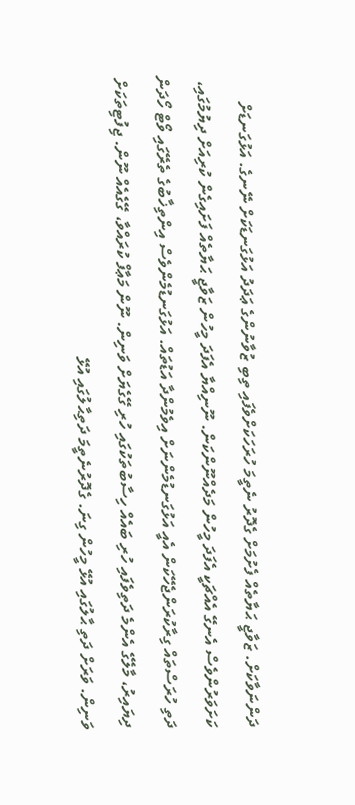ދަންނަވާކަށް. ޒަވާޖީ ޙަޔާތެއް ފެށުމަށް ގެދޮރު ނެތީމަ ހުރަހަކަށްވެފައި ތިބި ޒުވާނުންގެ ޢަދަދު އަޅުގަނޑަކަށް ނޭނގެ. އަޅުގަނޑަށް ކަށަވަރުންވެސް އެނގޭ އެއްޗަކީ އެފަދަ މީހުން މަދެއްނޫންކަން. ނޫނިއްޔާ އެފަދަ މީހުން ޒަވާޖީ ޙަޔާތެއް ފަށައިގެން ކުރިއަށް ދިޔުމުގައި، ދަތި ހުރަސްތައް ގިރާކުރަންޖެހޭކަން އެއީ އަޅުގަނޑުމެންނަށް އިވެމުންދާ އަޑުތައް. އަޅުގަނޑުމެންވެސް އިންތިޚާބުގެ ތެރޭގައި ވޯޓް ހޯދަން ދިޔައިރު، މާލޭގެ އެންމެ ދަތިވެފައި ހުރި ބައެއް ހިސާބުތަކުގައި ހުރި ގޭގެޔަށް ވަނިން. ނޫން މަޢާފް ކުރައްވާ، ގޭގެއެއް ނޫން. ޖިފުޓިތަކަށް ވަނިން. ވަރަށް ދަތި ޙާލުގައި އުޅޭ މީހުން ގިނަ. ގެދޮރުނެތީމަ ދަތިޙާލުގައި އުޅޭ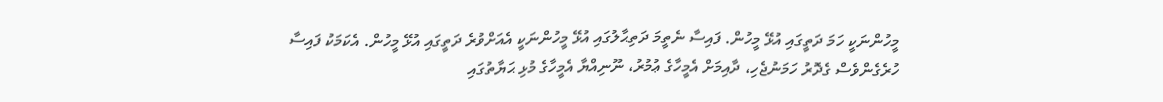މީހުންނަކީ ހަމަ ދަތީގައި އުޅޭ މީހުން. ފައިސާ ނެތީމަ ދަތިޙާލުގައި އުޅޭ މީހުންނަކީ އެއަށްވުރެ ދަތީގައި އުޅޭ މީހުން. އެކަމަކު ފައިސާ ހުރެގެންވެސް ގެދޮރު ހަމަނުޖެހި، ދާއިމަށް އެމީހާގެ ޢުމުރު، ނޫނިއްޔާ އެމީހާގެ މުޅި ޙަޔާތުގައި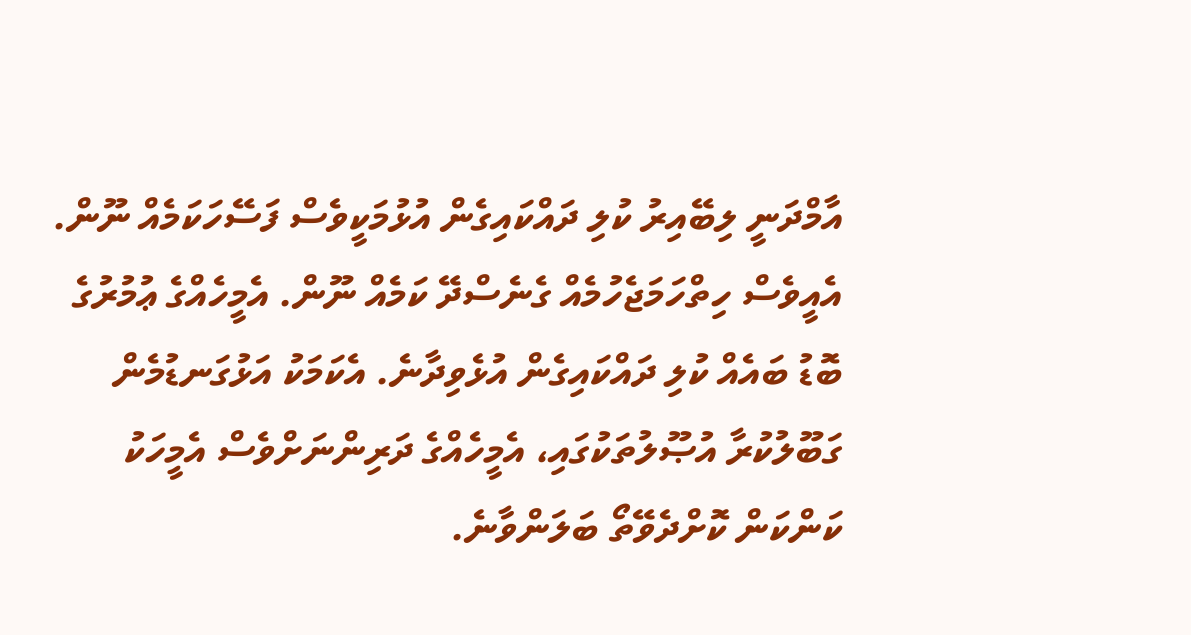އާމްދަނީ ލިބޭއިރު ކުލި ދައްކައިގެން އުޅުމަކީވެސް ފަސޭހަކަމެއް ނޫން. އެއީވެސް ހިތްހަމަޖެހުމެއް ގެނެސްދޭ ކަމެއް ނޫން. އެމީހެއްގެ ޢުމުރުގެ ބޮޑު ބައެއް ކުލި ދައްކައިގެން އުޅެވިދާނެ. އެކަމަކު އަޅުގަނޑުމެން ގަބޫލުކުރާ އުޞޫލުތަކުގައި، އެމީހެއްގެ ދަރިންނަށްވެސް އެމީހަކު ކަންކަން ކޮށްދެވޭތޯ ބަލަންވާނެ.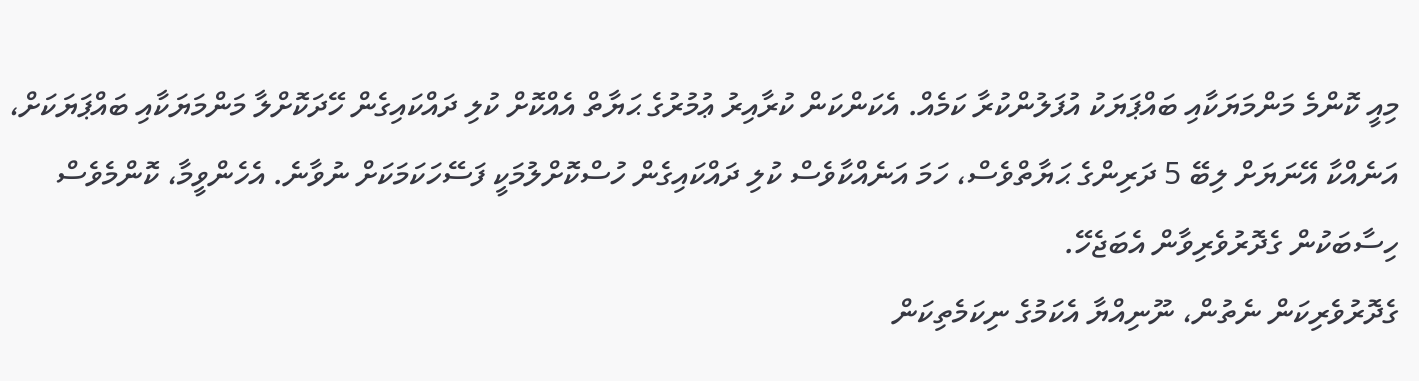މިއީ ކޮންމެ މަންމަޔަކާއި ބައްޕަޔަކު އުފަލުންކުރާ ކަމެއް. އެކަންކަން ކުރާއިރު ޢުމުރުގެ ޙަޔާތް އެއްކޮށް ކުލި ދައްކައިގެން ހޭދަކޮށްލާ މަންމަޔަކާއި ބައްޕަޔަކަށް، އަނެއްކާ އޭނަޔަށް ލިބޭ 5 ދަރިންގެ ޙަޔާތްވެސް، ހަމަ އަނެއްކާވެސް ކުލި ދައްކައިގެން ހުސްކޮށްލުމަކީ ފަސޭހަކަމަކަށް ނުވާނެ. އެހެންވީމާ، ކޮންމެވެސް ހިސާބަކުން ގެދޮރުވެރިވާން އެބަޖެހޭ.
ގެދޮރުވެރިކަން ނެތުން، ނޫނިއްޔާ އެކަމުގެ ނިކަމެތިކަން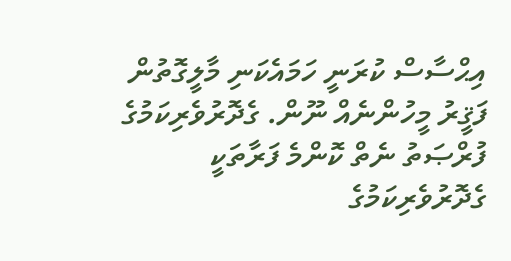އިޙްސާސް ކުރަނީ ހަމައެކަނި މާލީގޮތުން ފަޤީރު މީހުންނެއް ނޫން. ގެދޮރުވެރިކަމުގެ ފުރްޞަތު ނެތް ކޮންމެ ފަރާތަކީ ގެދޮރުވެރިކަމުގެ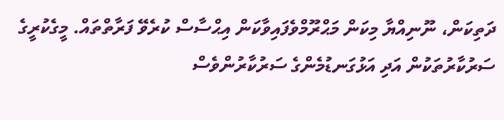ދަތިކަން، ނޫނިއްޔާ މިކަން މަޙްރޫމްވެފައިވާކަން އިޙްސާސް ކުރެވޭ ފަރާތްތައް. މީގެކުރީގެ ސަރުކާރުތަކުން އަދި އަޅުގަނޑުމެންގެ ސަރުކާރުންވެސް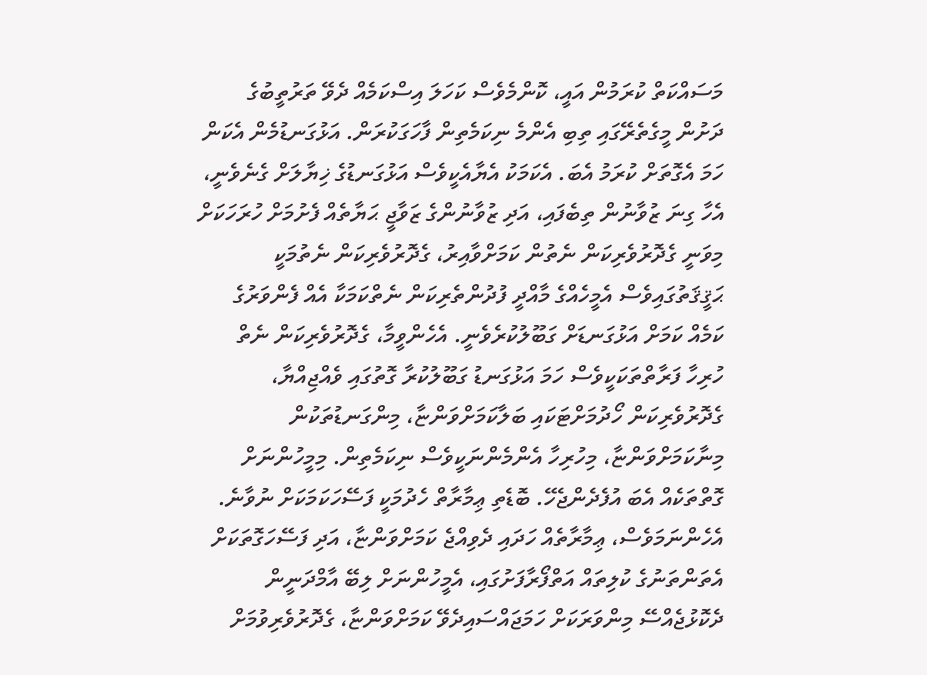މަސައްކަތް ކުރަމުން އައީ، ކޮންމެވެސް ކަހަލަ އިސްކަމެއް ދެވޭ ތަރުތީބުގެ ދަށުން މީގެތެރޭގައި ތިބި އެންމެ ނިކަމެތިން ފާހަގަކުރަން. އަޅުގަނޑުމެން އެކަން ހަމަ އެގޮތަށް ކުރަމު އެބަ. އެކަމަކު އެޔާއެކީވެސް އަޅުގަނޑުގެ ޚިޔާލަށް ގެނެވެނީ، އެހާ ގިނަ ޒުވާނުން ތިބެފައި، އަދި ޒުވާނުންގެ ޒަވާޖީ ޙަޔާތެއް ފެށުމަށް ހުރަހަކަށް މިވަނީ ގެދޮރުވެރިކަން ނެތުން ކަމަށްވާއިރު، ގެދޮރުވެރިކަން ނެތުމަކީ ޙަޤީޤަތުގައިވެސް އެމީހެއްގެ މާއްދީ ފުދުންތެރިކަން ނެތްކަމަކާ އެއް ފެންވަރުގެ ކަމެއް ކަމަށް އަޅުގަނޑަށް ގަބޫލުކުރެވެނީ. އެހެންވީމާ، ގެދޮރުވެރިކަން ނެތް ހުރިހާ ފަރާތްތަކަކީވެސް ހަމަ އަޅުގަނޑު ގަބޫލުކުރާ ގޮތުގައި ވެއްޖިއްޔާ، ގެދޮރުވެރިކަން ހޯދުމަށްޓަކައި ބަލާކަމަށްވަންޏާ، މިންގަނޑުތަކުން މިނާކަމަށްވަންޏާ، މިހުރިހާ އެންމެންނަކީވެސް ނިކަމެތިން. މިމީހުންނަށް ގޮތްތަކެއް އެބަ އުފެދެންޖެހޭ. ބޮޑެތި ޢިމާރާތް ހެދުމަކީ ފަސޭހަކަމަކަށް ނުވާނެ. އެހެންނަމަވެސް، ޢިމާރާތެއް ހަދައި ދެވިއްޖެ ކަމަށްވަންޏާ، އަދި ފަސޭހަގޮތަކަށް އެތަންތަނުގެ ކުލިތައް އަތްފޯރާފަށުގައި، އެމީހުންނަށް ލިބޭ އާމްދަނީން ދެކޮޅުޖެއްސޭ މިންވަރަކަށް ހަމަޖައްސައިދެވޭ ކަމަށްވަންޏާ، ގެދޮރުވެރިވުމަށް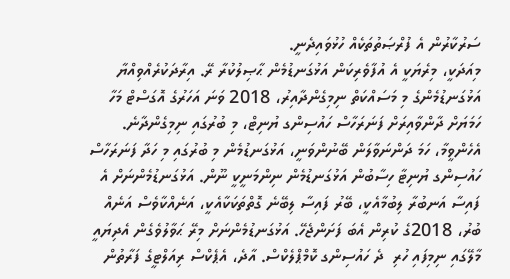ސަރުކާރުން އެ ފުރްޞަތުތަކެއް ހުޅުވައިދެނީ.
މިއަދަކީ، މިރެޔަކީ އެ އުފާވެރިކަން އަޅުގަނޑުމެން ޙާޞިލުކުރާ ރޭ. އިރާދަކުރެއްވިއްޔާ އަޅުގަނޑުމެންގެ މި މަސައްކަތް ނިމިގެންދާއިރު، 2018 ވަނަ އަހަރުގެ އޮގަސްޓް މަހާ ހަމަޔަށް ދާންވާއިރަށް ފަނަރަހާސް ހައުސިންގ ޔުނިޓް، މި ބުރުގައި ނިމިގެންދާނެ. އެހެންވީމާ، ހަމަ ދަންނަވާލަން ބޭނުންވަނީ، އަޅުގަނޑުމެން މި ބުރުގައި މި ހަދާ ފަނަރަހާސް ހައުސިންގ ޔުނިޓާ ހިސާބުން އަޅުގަނޑުމެން ނިންމަނީކީ ނޫން. އަޅުގަނޑުމެންނަށް އެ ފައިސާ އަނބުރާ ލިބުމާއެކީ، ބޭރު ފައިސާ ލިބޭނެ ގޮތްތަކަކާއެކީ، އަނެއްކާވެސް އަނެއް ބުރު، 2018ގެ ކުރިން އެބަ ފަށަންޖެހޭ. އަޅުގަނޑުމެންނަށް މިރޭ ޙަވާލުވެގެން އެދިޔައީ މާލޭގައި ނިމިފައި ހުރި  ދެ ހައުސިންގ ކޮމްޕްލެކްސް. އާދެ، އެޕެކްސް ރިއަލްޓީގެ ފަރާތުން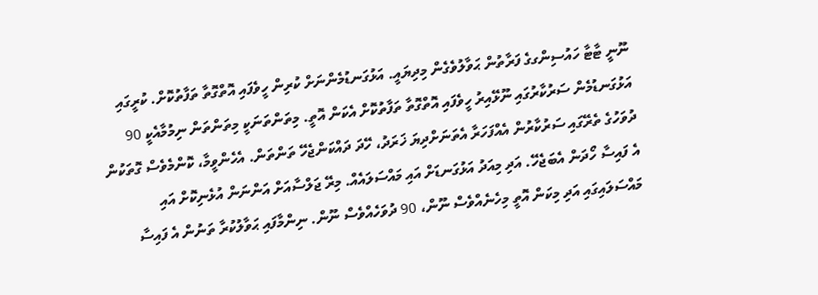ނޫނީ ޓާޓާ ހައުސިންގގެ ފަރާތުން ޙަވާލުވެގެން މިދިޔައީ. އަޅުގަނޑުމެންނަށް ކުރިން ހީވެފައި އޮތްގޮތާ ތަފާތުކޮށް. ކުރީގައި އަޅުގަނޑުމެން ސަރުކާރުގައި ނޫޅޭއިރު ހީވެފައި އޮތްގޮތާ ތަފާތުކޮށް އެކަން އޮތީ. މިތަންތަނަކީ މިތަންތަން ނިމުމާއެކީ 90 ދުވަހުގެ ތެރޭގައި ސަރުކާރުން އެއްފަހަރާ އެތަނަށްދިޔަ ޚަރަދު، ހޭދަ ދައްކަންޖެހޭ ތަންތަން. އެހެންވީމާ، ކޮންމެވެސް ގޮތަކުން އެ ފައިސާ ހޯދަން އެބަޖެހޭ. އަދި މިއަދު އަޅުގަނޑަށް އައި މައްސަލައެއް. މިރޭ ޖަލްސާއަށް އަންނަން އުޅެނިކޮށް އައި މައްސަލައިގައި އަދި މިކަން އޮތީ މިހެނެއްވެސް ނޫން، 90 ދުވަހެއްވެސް ނޫން. ނިންމާފައި ޙަވާލުކުރާ ތަނުން އެ ފައިސާ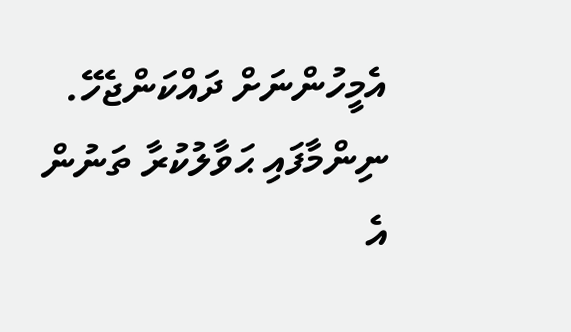އެމީހުންނަށް ދައްކަންޖެހޭ. ނިންމާފައި ޙަވާލުކުރާ ތަނުން އެ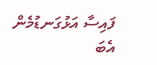ފައިސާ އަޅުގަނޑުމެން އެބަ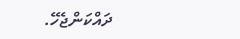ދައްކަންޖެހޭ.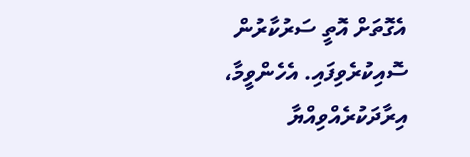އެގޮތަށް އޮތީ ސަރުކާރުން ސޮއިކުރެވިފައި. އެހެންވީމާ، އިރާދަކުރެއްވިއްޔާ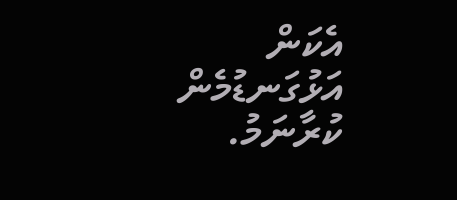އެކަން އަޅުގަނޑުމެން ކުރާނަމު.